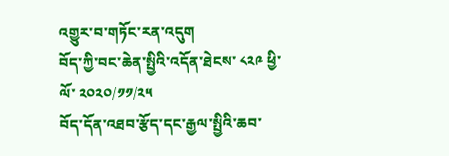འགྱུར་བ་གཏོང་རན་འདུག
བོད་ཀྱི་བང་ཆེན་སྤྱིའི་འདོན་ཐེངས་ ༨༢༩ ཕྱི་ལོ་ ༢༠༢༠/༡༡/༢༥
བོད་དོན་འཐབ་རྩོད་དང་རྒྱལ་སྤྱིའི་ཆབ་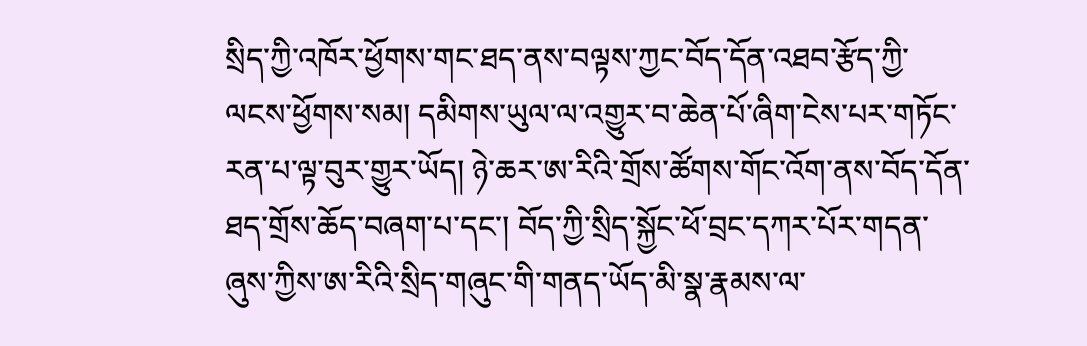སྲིད་ཀྱི་འཁོར་ཕྱོགས་གང་ཐད་ནས་བལྟས་ཀྱང་བོད་དོན་འཐབ་རྩོད་ཀྱི་ལངས་ཕྱོགས་སམ། དམིགས་ཡུལ་ལ་འགྱུར་བ་ཆེན་པོ་ཞིག་ངེས་པར་གཏོང་རན་པ་ལྟ་བུར་གྱུར་ཡོད། ཉེ་ཆར་ཨ་རིའི་གྲོས་ཚོགས་གོང་འོག་ནས་བོད་དོན་ཐད་གྲོས་ཆོད་བཞག་པ་དང་། བོད་ཀྱི་སྲིད་སྐྱོང་ཕོ་བྲང་དཀར་པོར་གདན་ཞུས་ཀྱིས་ཨ་རིའི་སྲིད་གཞུང་གི་གནད་ཡོད་མི་སྣ་རྣམས་ལ་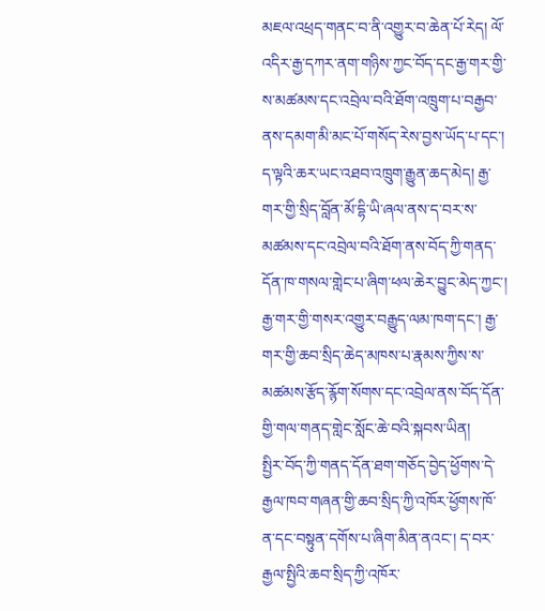མཇལ་འཕྲད་གནང་བ་ནི་འགྱུར་བ་ཆེན་པོ་རེད། ལོ་འདིར་རྒྱ་དཀར་ནག་གཉིས་ཀྱང་བོད་དང་རྒྱ་གར་གྱི་ས་མཚམས་དང་འབྲེལ་བའི་ཐོག་འཁྲུག་པ་བརྒྱབ་ནས་དམག་མི་མང་པོ་གསོད་རེས་བྱས་ཡོད་པ་དང་། ད་ལྟའི་ཆར་ཡང་འཐབ་འཁྲུག་རྒྱུན་ཆད་མེད། རྒྱ་གར་གྱི་སྲིད་བློན་མོ་དྷི་ཡི་ཞལ་ནས་ད་བར་ས་མཚམས་དང་འབྲེལ་བའི་ཐོག་ནས་བོད་ཀྱི་གནད་དོན་ཁ་གསལ་གླེང་པ་ཞིག་ཕལ་ཆེར་བྱུང་མེད་ཀྱང་། རྒྱ་གར་གྱི་གསར་འགྱུར་བརྒྱུད་ལམ་ཁག་དང་། རྒྱ་གར་གྱི་ཆབ་སྲིད་ཆེད་མཁས་པ་རྣམས་ཀྱིས་ས་མཚམས་རྩོད་རྙོག་སོགས་དང་འབྲེལ་ནས་བོད་དོན་གྱི་གལ་གནད་གླེང་སློང་ཆེ་བའི་སྐབས་ཡིན།
སྤྱིར་བོད་ཀྱི་གནད་དོན་ཐག་གཅོད་བྱེད་ཕྱོགས་དེ་རྒྱལ་ཁབ་གཞན་གྱི་ཆབ་སྲིད་ཀྱི་འཁོར་ཕྱོགས་ཁོ་ན་དང་བསྟུན་དགོས་པ་ཞིག་མིན་ནའང་། ད་བར་རྒྱལ་སྤྱིའི་ཆབ་སྲིད་ཀྱི་འཁོར་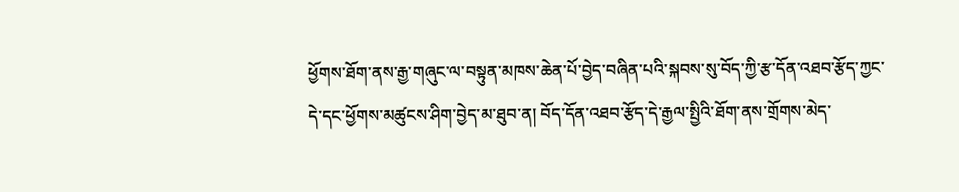ཕྱོགས་ཐོག་ནས་རྒྱ་གཞུང་ལ་བསྟུན་མཁས་ཆེན་པོ་བྱེད་བཞིན་པའི་སྐབས་སུ་བོད་ཀྱི་རྩ་དོན་འཐབ་རྩོད་ཀྱང་དེ་དང་ཕྱོགས་མཚུངས་ཤིག་བྱེད་མ་ཐུབ་ན། བོད་དོན་འཐབ་རྩོད་དེ་རྒྱལ་སྤྱིའི་ཐོག་ནས་གྲོགས་མེད་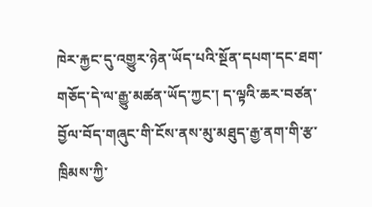ཁེར་རྐྱང་དུ་འགྱུར་ཉེན་ཡོད་པའི་སྔོན་དཔག་དང་ཐག་གཅོད་དེ་ལ་རྒྱུ་མཚན་ཡོད་ཀྱང་། ད་ལྟའི་ཆར་བཙན་བྱོལ་བོད་གཞུང་གི་ངོས་ནས་མུ་མཐུད་རྒྱ་ནག་གི་རྩ་ཁྲིམས་ཀྱི་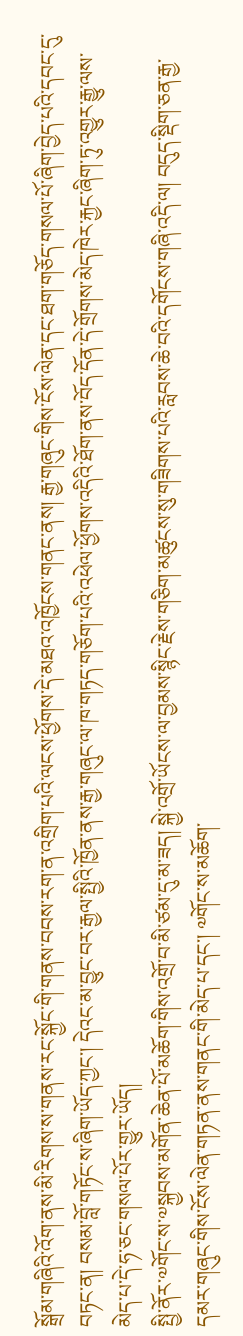སྒྲོམ་གཞིའི་འོག་ནས་མི་རིགས་ས་གནས་རང་སྐྱོང་གི་གནས་བབས་རག་ན་འགྲིག་པའི་ལངས་ཕྱོགས་དེ་མཐའ་འཁྱོངས་གནང་ནས། རྒྱ་གཞུང་གིས་ངོས་ལེན་དང་ཐག་གཅོད་གསལ་པོ་ཞིག་བྱེད་པའི་དབང་དུ་བཏང་ན། བསམ་བློ་གཏོང་ས་ཞིག་ཡོད་ཀྱང་། དེའང་མ་བྱུང་བར་རྒྱལ་སྤྱིའི་ཁྱོན་ནས་རྒྱ་གཞུང་ལ་ཁ་གཏད་གཅོག་པའི་འཕེལ་ཕྱོགས་འདིའི་ཐོག་ནས་བོད་དོན་དེ་གྲོགས་མེད་ཁེར་རྐྱང་ཞིག་ཏུ་འགྱུར་རྒྱུ་ལས་མེད་པ་དེ་ཧ་ཅང་གསལ་པོར་གྱུར་ཡོད།
སྤྱི་ནོར་༧གོང་ས་༧སྐྱབས་མགོན་ཆེན་པོ་མཆོག་གིས་འགྲོ་བ་མི་ཙམ་དུ་མ་ཟད། སྐྱེ་འགྲོ་ཡོངས་ལ་བྱམས་སྙིང་རྗེས་གཅིག་མཚུངས་སུ་གཟིགས་པའི་རླབས་ཆེ་བའི་དགོངས་གཞི་འདི་ལ། བདུད་སྡིག་ཅན་རྒྱ་དམར་གཞུང་གིས་ངོས་ལེན་གཏན་ནས་གནང་གི་མེད་པ་དང་། ༧གོང་ས་མཆོག་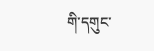གི་དགུང་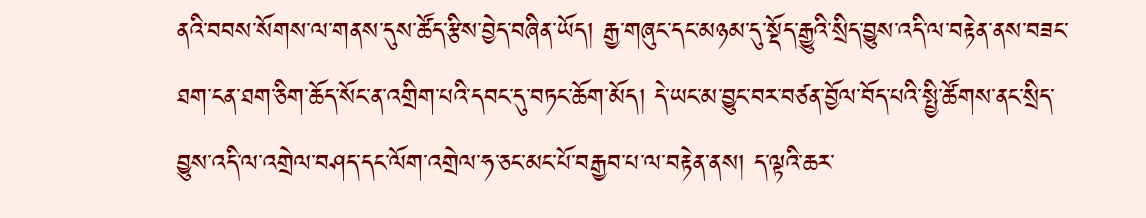ནའི་བབས་སོགས་ལ་གནས་དུས་ཚོད་རྩིས་བྱེད་བཞིན་ཡོད། རྒྱ་གཞུང་དང་མཉམ་དུ་སྡོད་རྒྱུའི་སྲིད་བྱུས་འདི་ལ་བརྟེན་ནས་བཟང་ཐག་ངན་ཐག་ཅིག་ཆོད་སོང་ན་འགྲིག་པའི་དབང་དུ་བཏང་ཆོག་མོད། དེ་ཡང་མ་བྱུང་བར་བཙན་བྱོལ་བོད་པའི་སྤྱི་ཚོགས་ནང་སྲིད་བྱུས་འདི་ལ་འགྲེལ་བཤད་དང་ལོག་འགྲེལ་ཧ་ཅང་མང་པོ་བརྒྱབ་པ་ལ་བརྟེན་ནས། ད་ལྟའི་ཆར་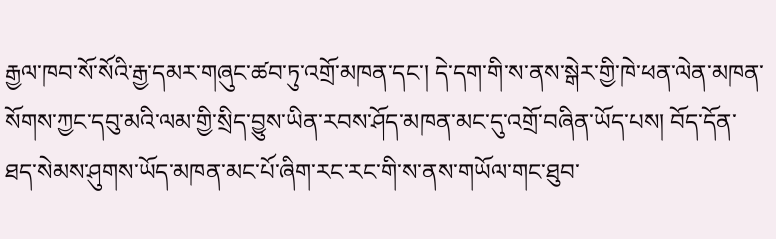རྒྱལ་ཁབ་སོ་སོའི་རྒྱ་དམར་གཞུང་ཚབ་ཏུ་འགྲོ་མཁན་དང་། དེ་དག་གི་ས་ནས་སྒེར་གྱི་ཁེ་ཕན་ལེན་མཁན་སོགས་ཀྱང་དབུ་མའི་ལམ་གྱི་སྲིད་བྱུས་ཡིན་རབས་ཤོད་མཁན་མང་དུ་འགྲོ་བཞིན་ཡོད་པས། བོད་དོན་ཐད་སེམས་ཤུགས་ཡོད་མཁན་མང་པོ་ཞིག་རང་རང་གི་ས་ནས་གཡོལ་གང་ཐུབ་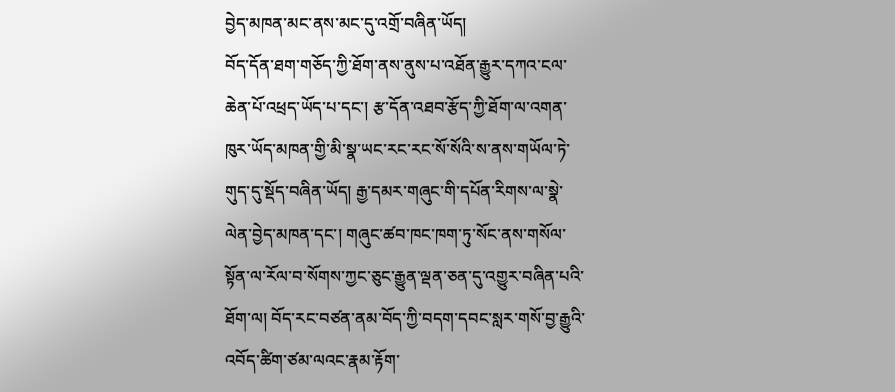བྱེད་མཁན་མང་ནས་མང་དུ་འགྲོ་བཞིན་ཡོད།
བོད་དོན་ཐག་གཅོད་ཀྱི་ཐོག་ནས་ནུས་པ་འཐོན་རྒྱུར་དཀའ་ངལ་ཆེན་པོ་འཕྲད་ཡོད་པ་དང་། རྩ་དོན་འཐབ་རྩོད་ཀྱི་ཐོག་ལ་འགན་ཁུར་ཡོད་མཁན་གྱི་མི་སྣ་ཡང་རང་རང་སོ་སོའི་ས་ནས་གཡོལ་ཏེ་གུད་དུ་སྡོད་བཞིན་ཡོད། རྒྱ་དམར་གཞུང་གི་དཔོན་རིགས་ལ་སྣེ་ལེན་བྱེད་མཁན་དང་། གཞུང་ཚབ་ཁང་ཁག་ཏུ་སོང་ནས་གསོལ་སྟོན་ལ་རོལ་བ་སོགས་ཀྱང་ཅུང་རྒྱུན་ལྡན་ཅན་དུ་འགྱུར་བཞིན་པའི་ཐོག་ལ། བོད་རང་བཙན་ནམ་བོད་ཀྱི་བདག་དབང་སླར་གསོ་བྱ་རྒྱུའི་འབོད་ཚིག་ཙམ་ལའང་རྣམ་རྟོག་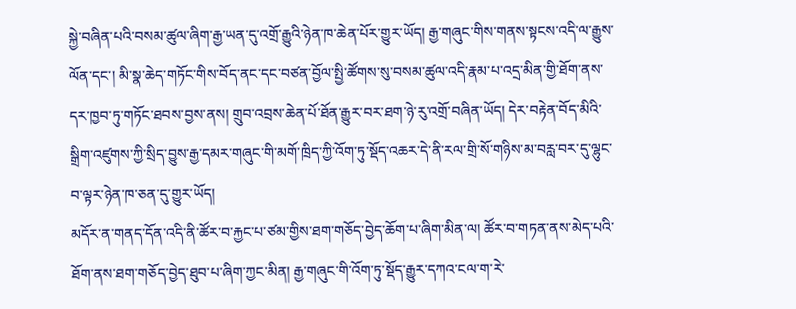སྐྱེ་བཞིན་པའི་བསམ་ཚུལ་ཞིག་རྒྱ་ཡན་དུ་འགྲོ་རྒྱུའི་ཉེན་ཁ་ཆེན་པོར་གྱུར་ཡོད། རྒྱ་གཞུང་གིས་གནས་སྟངས་འདི་ལ་རྒྱུས་ལོན་དང་། མི་སྣ་ཆེད་གཏོང་གིས་བོད་ནང་དང་བཙན་བྱོལ་སྤྱི་ཚོགས་སུ་བསམ་ཚུལ་འདི་རྣམ་པ་འདྲ་མིན་གྱི་ཐོག་ནས་དར་ཁྱབ་ཏུ་གཏོང་ཐབས་བྱས་ནས། གྲུབ་འབྲས་ཆེན་པོ་ཐོན་རྒྱུར་བར་ཐག་ཉེ་རུ་འགྲོ་བཞིན་ཡོད། དེར་བརྟེན་བོད་མིའི་སྒྲིག་འཛུགས་ཀྱི་སྲིད་བྱུས་རྒྱ་དམར་གཞུང་གི་མགོ་ཁྲིད་ཀྱི་འོག་ཏུ་སྡོད་འཆར་དེ་ནི་རལ་གྲི་སོ་གཉིས་མ་བརླ་བར་དུ་ལྷུང་བ་ལྟར་ཉེན་ཁ་ཅན་དུ་གྱུར་ཡོད།
མདོར་ན་གནད་དོན་འདི་ནི་ཚོར་བ་རྐྱང་པ་ཙམ་གྱིས་ཐག་གཅོད་བྱེད་ཆོག་པ་ཞིག་མིན་ལ། ཚོར་བ་གཏན་ནས་མེད་པའི་ཐོག་ནས་ཐག་གཅོད་བྱེད་ཐུབ་པ་ཞིག་ཀྱང་མིན། རྒྱ་གཞུང་གི་འོག་ཏུ་སྡོད་རྒྱུར་དཀའ་ངལ་ག་རེ་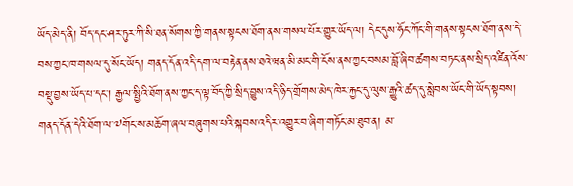ཡོད་མེད་ནི། བོད་དང་ཤར་ཏུར་ཀི་སི་ཐན་སོགས་ཀྱི་གནས་སྟངས་ཐོག་ནས་གསལ་པོར་གྱུར་ཡོད་ལ། དེང་དུས་ཧོང་ཀོང་གི་གནས་སྟངས་ཐོག་ནས་དེ་བས་ཀྱང་ཁ་གསལ་དུ་སོང་ཡོད། གནད་དོན་འདི་དག་ལ་བརྟེན་ནས་ཐའེ་ཝན་མི་མང་གི་ངོས་ནས་ཀྱང་བསམ་བློ་ཞིབ་ཚགས་བཏང་ནས་སྲིད་འཛིན་འོས་བསྡུ་བྱས་ཡོད་པ་དང་། རྒྱལ་སྤྱིའི་ཐོག་ནས་ཀྱང་ད་ལྟ་བོད་ཀྱི་སྲིད་བྱུས་འདི་ཉིད་གྲོགས་མེད་ཁེར་རྐྱང་དུ་ལུས་རྒྱུའི་ཚད་དུ་སླེབས་ཡོང་གི་ཡོད་སྟབས། གནད་དོན་དེའི་ཐོག་ལ་༧གོང་ས་མཆོག་ཞལ་བཞུགས་པའི་སྐབས་འདིར་འགྱུར་བ་ཞིག་གཏོང་མ་ཐུབ་ན། མ་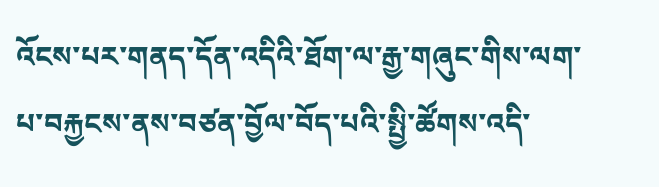འོངས་པར་གནད་དོན་འདིའི་ཐོག་ལ་རྒྱ་གཞུང་གིས་ལག་པ་བརྐྱངས་ནས་བཙན་བྱོལ་བོད་པའི་སྤྱི་ཚོགས་འདི་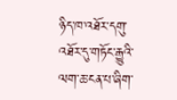ཉིད་ཁ་འཐོར་དགུ་འཐོར་དུ་གཏོང་རྒྱུའི་ལག་ཆ་ངན་པ་ཞིག་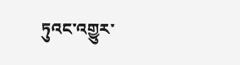ཏུའང་འགྱུར་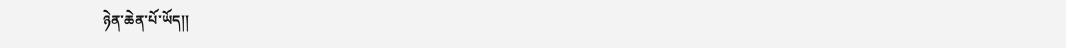ཉེན་ཆེན་པོ་ཡོད།།